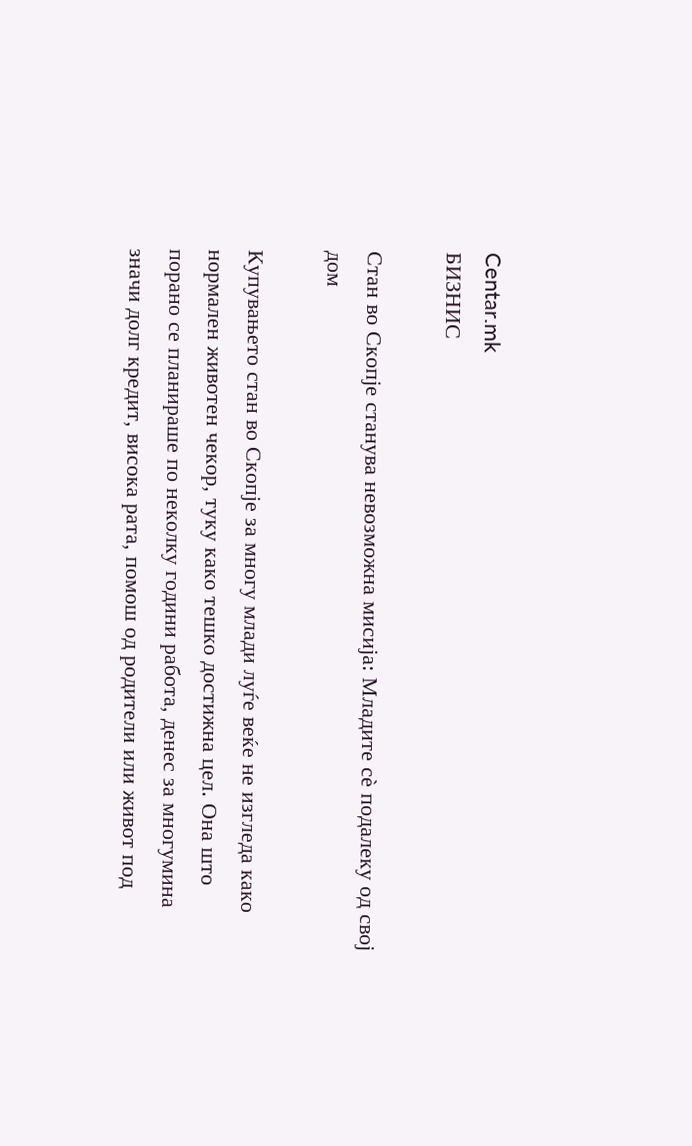Centar.mk
БИЗНИС

Стан во Скопје станува невозможна мисија: Младите сè подалеку од свој дом

Купувањето стан во Скопје за многу млади луѓе веќе не изгледа како нормален животен чекор, туку како тешко достижна цел. Она што порано се планираше по неколку години работа, денес за многумина значи долг кредит, висока рата, помош од родители или живот под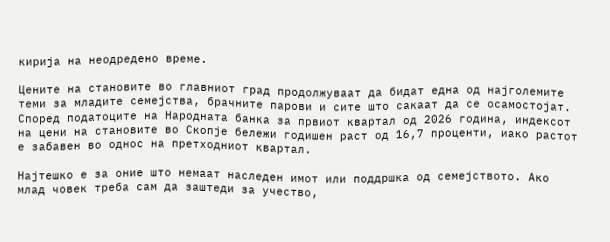кирија на неодредено време.

Цените на становите во главниот град продолжуваат да бидат една од најголемите теми за младите семејства, брачните парови и сите што сакаат да се осамостојат. Според податоците на Народната банка за првиот квартал од 2026 година, индексот на цени на становите во Скопје бележи годишен раст од 16,7 проценти, иако растот е забавен во однос на претходниот квартал.

Најтешко е за оние што немаат наследен имот или поддршка од семејството. Ако млад човек треба сам да заштеди за учество,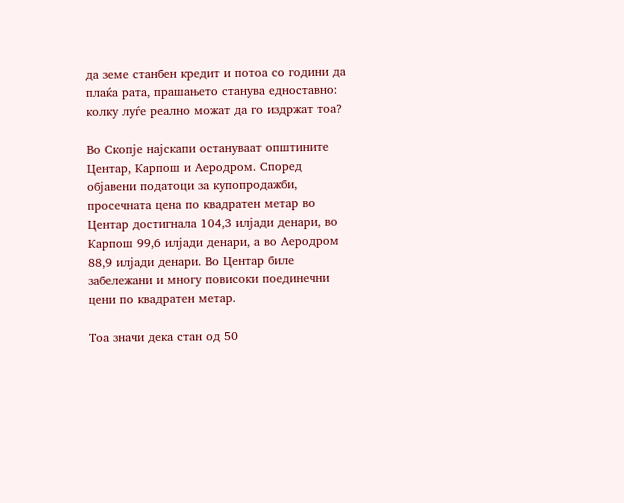да земе станбен кредит и потоа со години да плаќа рата, прашањето станува едноставно: колку луѓе реално можат да го издржат тоа?

Во Скопје најскапи остануваат општините Центар, Карпош и Аеродром. Според објавени податоци за купопродажби, просечната цена по квадратен метар во Центар достигнала 104,3 илјади денари, во Карпош 99,6 илјади денари, а во Аеродром 88,9 илјади денари. Во Центар биле забележани и многу повисоки поединечни цени по квадратен метар.

Тоа значи дека стан од 50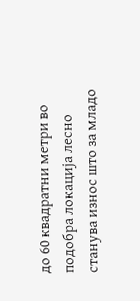до 60 квадратни метри во подобра локација лесно станува износ што за младо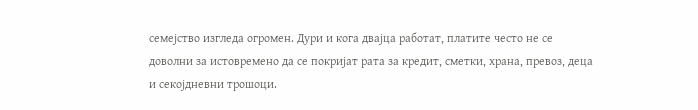семејство изгледа огромен. Дури и кога двајца работат, платите често не се доволни за истовремено да се покријат рата за кредит, сметки, храна, превоз, деца и секојдневни трошоци.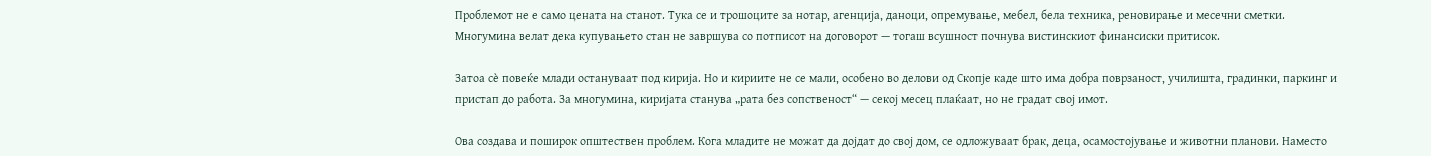Проблемот не е само цената на станот. Тука се и трошоците за нотар, агенција, даноци, опремување, мебел, бела техника, реновирање и месечни сметки. Многумина велат дека купувањето стан не завршува со потписот на договорот — тогаш всушност почнува вистинскиот финансиски притисок.

Затоа сè повеќе млади остануваат под кирија. Но и кириите не се мали, особено во делови од Скопје каде што има добра поврзаност, училишта, градинки, паркинг и пристап до работа. За многумина, киријата станува „рата без сопственост“ — секој месец плаќаат, но не градат свој имот.

Ова создава и поширок општествен проблем. Кога младите не можат да дојдат до свој дом, се одложуваат брак, деца, осамостојување и животни планови. Наместо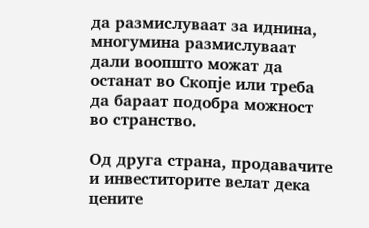да размислуваат за иднина, многумина размислуваат дали воопшто можат да останат во Скопје или треба да бараат подобра можност во странство.

Од друга страна, продавачите и инвеститорите велат дека цените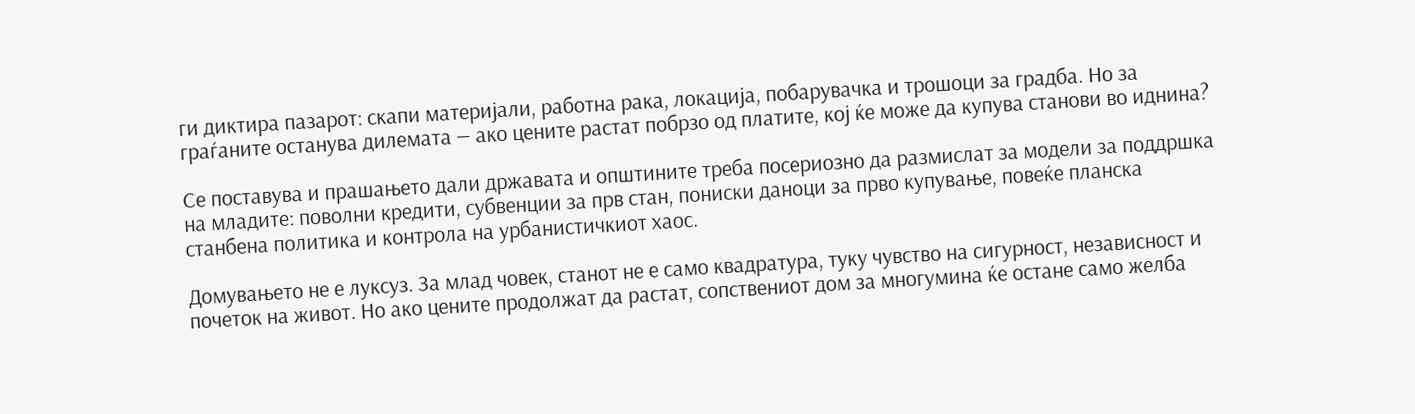ги диктира пазарот: скапи материјали, работна рака, локација, побарувачка и трошоци за градба. Но за граѓаните останува дилемата — ако цените растат побрзо од платите, кој ќе може да купува станови во иднина?

Се поставува и прашањето дали државата и општините треба посериозно да размислат за модели за поддршка на младите: поволни кредити, субвенции за прв стан, пониски даноци за прво купување, повеќе планска станбена политика и контрола на урбанистичкиот хаос.

Домувањето не е луксуз. За млад човек, станот не е само квадратура, туку чувство на сигурност, независност и почеток на живот. Но ако цените продолжат да растат, сопствениот дом за многумина ќе остане само желба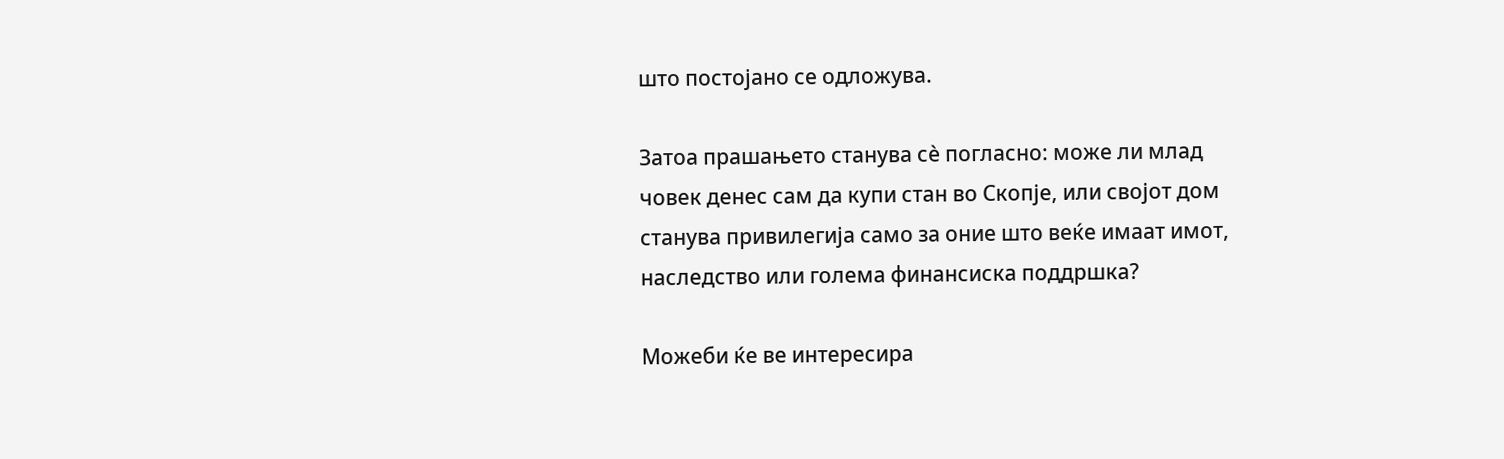што постојано се одложува.

Затоа прашањето станува сè погласно: може ли млад човек денес сам да купи стан во Скопје, или својот дом станува привилегија само за оние што веќе имаат имот, наследство или голема финансиска поддршка?

Можеби ќе ве интересира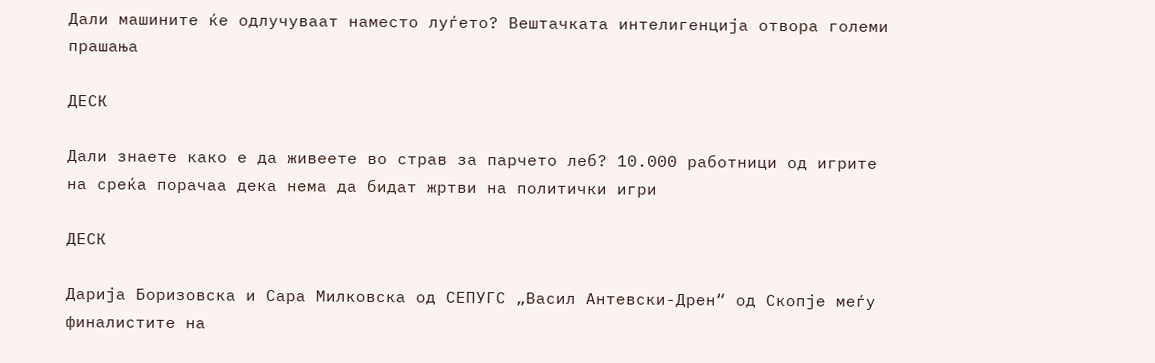Дали машините ќе одлучуваат наместо луѓето? Вештачката интелигенција отвора големи прашања

ДЕСК

Дали знаете како е да живеете во страв за парчето леб? 10.000 работници од игрите на среќа порачаа дека нема да бидат жртви на политички игри

ДЕСК

Дарија Боризовска и Сара Милковска од СЕПУГС „Васил Антевски-Дрен“ од Скопје меѓу финалистите на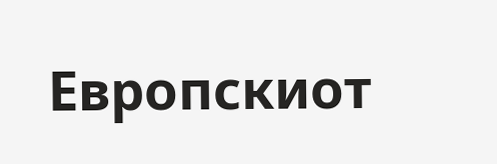Европскиот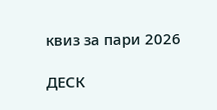квиз за пари 2026

ДЕСК